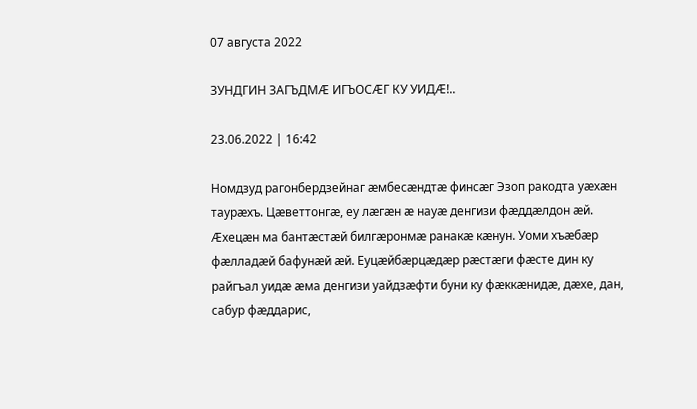07 августа 2022

ЗУНДГИН ЗАГЪДМÆ ИГЪОСÆГ КУ УИДÆ!..

23.06.2022 | 16:42

Номдзуд рагонбердзейнаг æмбесæндтæ финсæг Эзоп ракодта уæхæн таурæхъ. Цæветтонгæ, еу лæгæн æ науæ денгизи фæддæлдон æй. Æхецæн ма бантæстæй билгæронмæ ранакæ кæнун. Уоми хъæбæр фæлладæй бафунæй æй. Еуцæйбæрцæдæр рæстæги фæсте дин ку райгъал уидæ æма денгизи уайдзæфти буни ку фæккæнидæ, дæхе, дан, сабур фæддарис,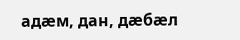адæм, дан, дæбæл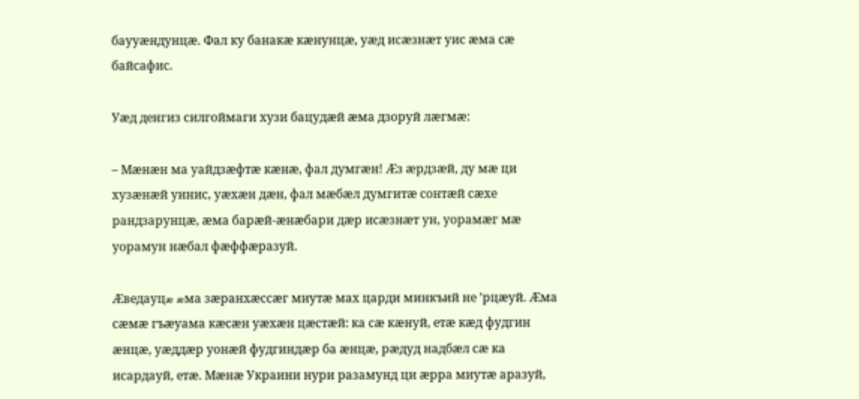баууæндунцæ. Фал ку банакæ кæнунцæ, уæд исæзнæт уис æма сæ байсафис.

Уæд денгиз силгоймаги хузи бацудæй æма дзоруй лæгмæ:

– Мæнæн ма уайдзæфтæ кæнæ, фал думгæн! Æз æрдзæй, ду мæ ци хузæнæй уинис, уæхæн дæн, фал мæбæл думгитæ сонтæй сæхе рандзарунцæ, æма барæй-æнæбари дæр исæзнæт ун, уорамæг мæ уорамун нæбал фæффæразуй.

Æведауцæ æма зæранхæссæг миутæ мах царди минкъий не ’рцæуй. Æма сæмæ гъæуама кæсæн уæхæн цæстæй: ка сæ кæнуй, етæ кæд фудгин æнцæ, уæддæр уонæй фудгиндæр ба æнцæ, рæдуд надбæл сæ ка исардауй, етæ. Мæнæ Украини нури разамунд ци æрра миутæ аразуй,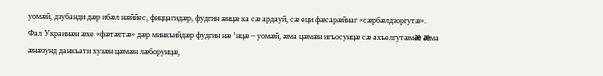уомæй, дзубанди дæр ибæл нæййес, фиццагидæр, фудгин æнцæ ка сæ ардауй, сæ еци фæсарæйнаг «сæрбæлдзоргутæ». Фал Украинæн æхе «фæтæгтæ» дæр минкъийдæр фудгин нæ ’нцæ – уомæй, æма цæмæн игъосунцæ сæ ахъелгутæмæ æма æнæзунд данкъати хузæн цæмæн лæборунцæ,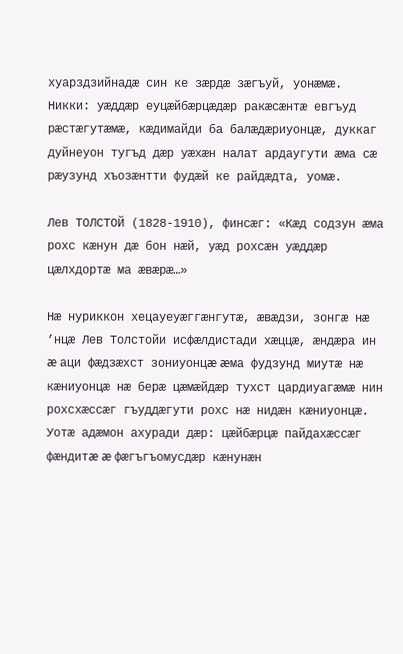хуарздзийнадæ син ке зæрдæ зæгъуй, уонæмæ. Никки: уæддæр еуцæйбæрцæдæр ракæсæнтæ евгъуд рæстæгутæмæ, кæдимайди ба балæдæриуонцæ, дуккаг дуйнеуон тугъд дæр уæхæн налат ардаугути æма сæ рæузунд хъозæнтти фудæй ке райдæдта, уомæ.

Лев ТОЛСТОЙ (1828-1910), финсæг: «Кæд содзун æма рохс кæнун дæ бон нæй, уæд рохсæн уæддæр цæлхдортæ ма æвæрæ…»

Нæ нуриккон хецауеуæггæнгутæ, æвæдзи, зонгæ нæ ’нцæ Лев Толстойи исфæлдистади хæццæ, æндæра ин æ аци фæдзæхст зониуонцæ æма фудзунд миутæ нæ кæниуонцæ нæ берæ цæмæйдæр тухст цардиуагæмæ нин рохсхæссæг гъуддæгути рохс нæ нидæн кæниуонцæ. Уотæ адæмон ахуради дæр: цæйбæрцæ пайдахæссæг фæндитæ æ фæгъгъомусдæр кæнунæн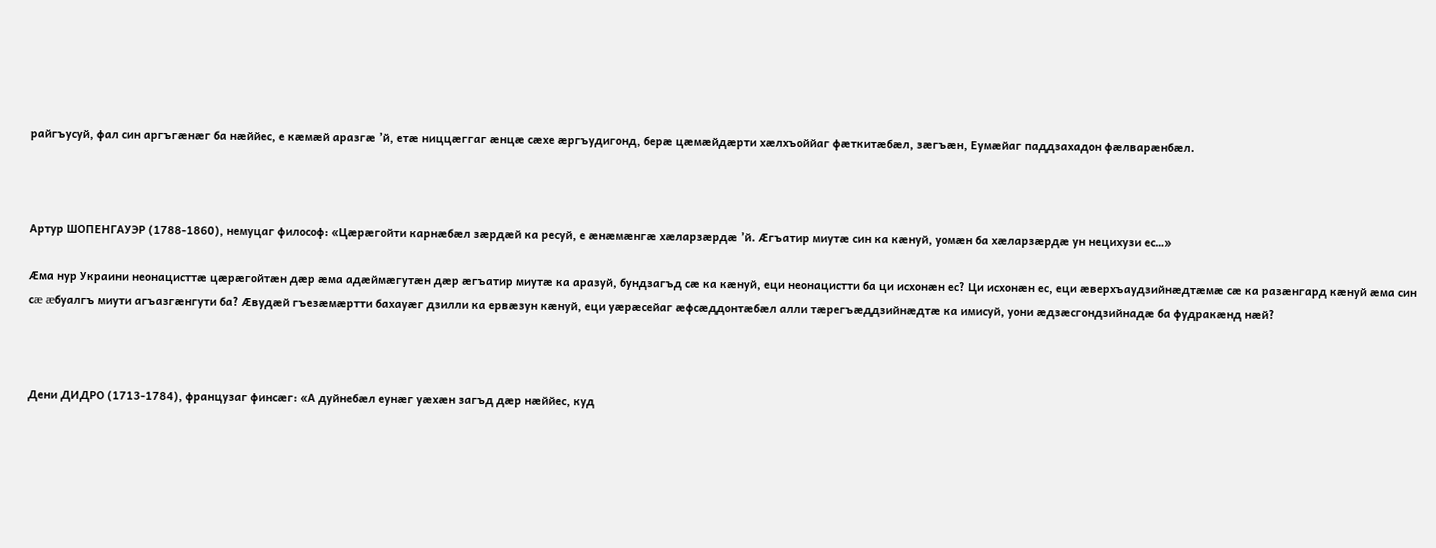райгъусуй, фал син аргъгæнæг ба нæййес, е кæмæй аразгæ ’й, етæ ниццæггаг æнцæ сæхе æргъудигонд, берæ цæмæйдæрти хæлхъоййаг фæткитæбæл, зæгъæн, Еумæйаг паддзахадон фæлварæнбæл.



Артур ШОПЕНГАУЭР (1788-1860), немуцаг философ: «Цæрæгойти карнæбæл зæрдæй ка ресуй, е æнæмæнгæ хæларзæрдæ ’й. Æгъатир миутæ син ка кæнуй, уомæн ба хæларзæрдæ ун нецихузи ес…»

Æма нур Украини неонацисттæ цæрæгойтæн дæр æма адæймæгутæн дæр æгъатир миутæ ка аразуй, бундзагъд сæ ка кæнуй, еци неонацистти ба ци исхонæн ес? Ци исхонæн ес, еци æверхъаудзийнæдтæмæ сæ ка разæнгард кæнуй æма син сæ æбуалгъ миути агъазгæнгути ба? Æвудæй гъезæмæртти бахауæг дзилли ка ервæзун кæнуй, еци уæрæсейаг æфсæддонтæбæл алли тæрегъæддзийнæдтæ ка имисуй, уони æдзæсгондзийнадæ ба фудракæнд нæй?



Дени ДИДРО (1713-1784), французаг финсæг: «А дуйнебæл еунæг уæхæн загъд дæр нæййес, куд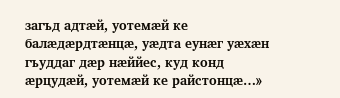загъд адтæй, уотемæй ке балæдæрдтæнцæ, уæдта еунæг уæхæн гъуддаг дæр нæййес, куд конд æрцудæй, уотемæй ке райстонцæ…»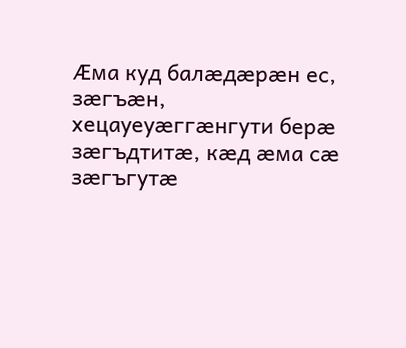Æма куд балæдæрæн ес, зæгъæн, хецауеуæггæнгути берæ зæгъдтитæ, кæд æма сæ зæгъгутæ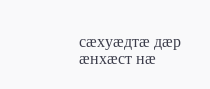сæхуæдтæ дæр æнхæст нæ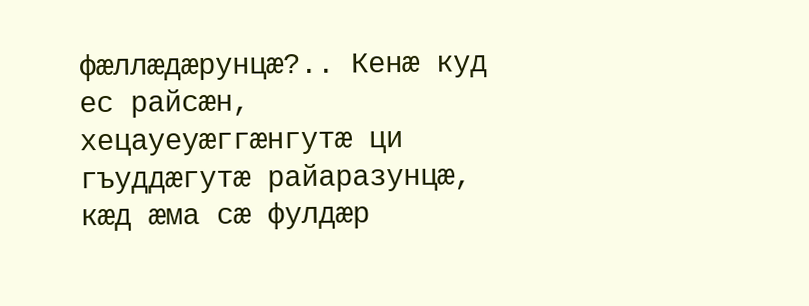фæллæдæрунцæ?.. Кенæ куд ес райсæн, хецауеуæггæнгутæ ци гъуддæгутæ райаразунцæ, кæд æма сæ фулдæр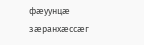фæуунцæ зæранхæссæг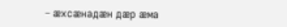– æхсæнадæн дæр æма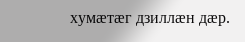хумæтæг дзиллæн дæр.